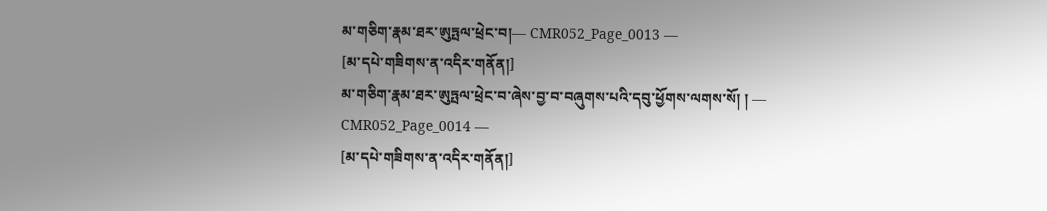མ་གཅིག་རྣམ་ཐར་ཨུཏྤལ་ཕྲེང་བ།― CMR052_Page_0013 ―
[མ་དཔེ་གཟིགས་ན་འདིར་གནོན།]
མ་གཅིག་རྣམ་ཐར་ཨུཏྤལ་ཕྲེང་བ་ཞེས་བྱ་བ་བཞུགས་པའི་དབུ་ཕྱོགས་ལགས་སོ། ། ― CMR052_Page_0014 ―
[མ་དཔེ་གཟིགས་ན་འདིར་གནོན།]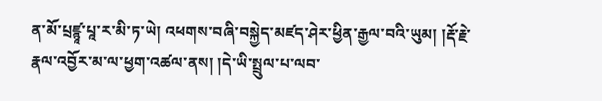ན་མོ་པྲཛྙཱ་པཱ་ར་མི་ཏ་ཡེ། འཕགས་བཞི་བསྐྱེད་མཛད་ཤེར་ཕྱིན་རྒྱལ་བའི་ཡུམ། །རྡོ་རྗེ་རྣལ་འབྱོར་མ་ལ་ཕྱག་འཚལ་ནས། །དེ་ཡི་སྤྲུལ་པ་ལབ་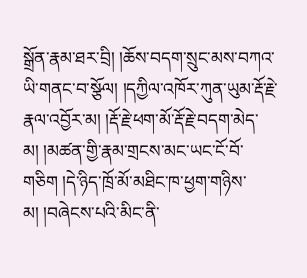སྒྲོན་རྣམ་ཐར་བྲི། །ཆོས་བདག་སྲུང་མས་བཀའ་ཡི་གནང་བ་སྩོལ། །དཀྱིལ་འཁོར་ཀུན་ཡུམ་རྡོ་རྗེ་རྣལ་འབྱོར་མ། །རྡོ་རྗེ་ཕག་མོ་རྡོ་རྗེ་བདག་མེད་མ། །མཚན་གྱི་རྣམ་གྲངས་མང་ཡང་ངོ་བོ་གཅིག །དེ་ཉིད་ཁྲོ་མོ་མཐིང་ཁ་ཕྱག་གཉིས་མ། །བཞེངས་པའི་མིང་ནི་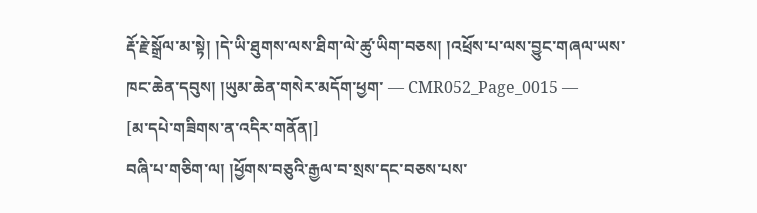རྡོ་རྗེ་སྒྲོལ་མ་སྟེ། །དེ་ཡི་ཐུགས་ལས་ཐིག་ལེ་ཚུ་ཡིག་བཅས། །འཕྲོས་པ་ལས་བྱུང་གཞལ་ཡས་ཁང་ཆེན་དབུས། །ཡུམ་ཆེན་གསེར་མདོག་ཕྱག་ ― CMR052_Page_0015 ―
[མ་དཔེ་གཟིགས་ན་འདིར་གནོན།]
བཞི་པ་གཅིག་ལ། །ཕྱོགས་བཅུའི་རྒྱལ་བ་སྲས་དང་བཅས་པས་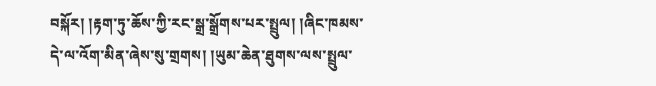བསྐོར། །རྟག་ཏུ་ཆོས་ཀྱི་རང་སྒྲ་སྒྲོགས་པར་སྤྲུལ། །ཞིང་ཁམས་དེ་ལ་འོག་མིན་ཞེས་སུ་གྲགས། །ཡུམ་ཆེན་ཐུགས་ལས་སྤྲུལ་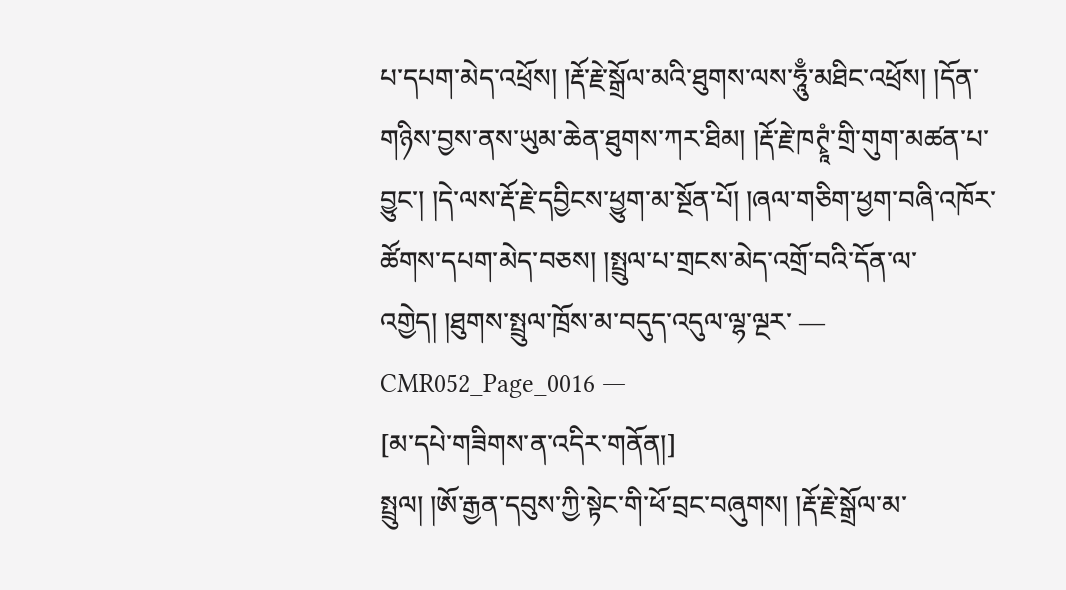པ་དཔག་མེད་འཕྲོས། །རྡོ་རྗེ་སྒྲོལ་མའི་ཐུགས་ལས་ཧཱུྃ་མཐིང་འཕྲོས། །དོན་གཉིས་བྱས་ནས་ཡུམ་ཆེན་ཐུགས་ཀར་ཐིམ། །རྡོ་རྗེ་ཁཊྭཱཾ་གྲི་གུག་མཚན་པ་བྱུང་། །དེ་ལས་རྡོ་རྗེ་དབྱིངས་ཕྱུག་མ་སྔོན་པོ། །ཞལ་གཅིག་ཕྱག་བཞི་འཁོར་ཚོགས་དཔག་མེད་བཅས། །སྤྲུལ་པ་གྲངས་མེད་འགྲོ་བའི་དོན་ལ་འགྱེད། །ཐུགས་སྤྲུལ་ཁྲོས་མ་བདུད་འདུལ་ལྷ་ལྔར་ ― CMR052_Page_0016 ―
[མ་དཔེ་གཟིགས་ན་འདིར་གནོན།]
སྤྲུལ། །ཨོ་རྒྱན་དབུས་ཀྱི་སྟེང་གི་ཕོ་བྲང་བཞུགས། །རྡོ་རྗེ་སྒྲོལ་མ་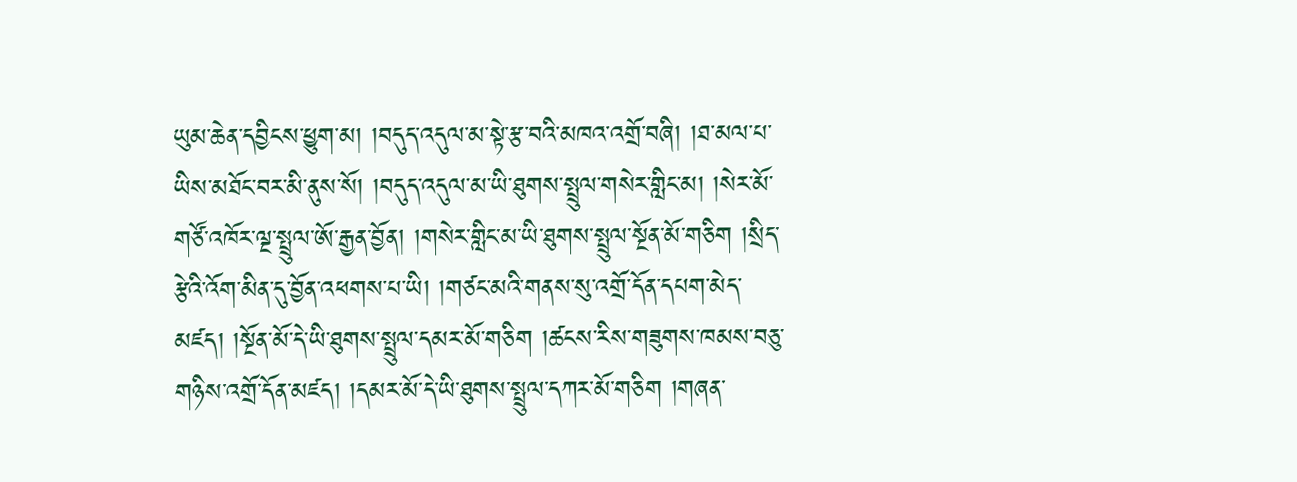ཡུམ་ཆེན་དབྱིངས་ཕྱུག་མ། །བདུད་འདུལ་མ་སྟེ་རྩ་བའི་མཁའ་འགྲོ་བཞི། །ཐ་མལ་པ་ཡིས་མཐོང་བར་མི་ནུས་སོ། །བདུད་འདུལ་མ་ཡི་ཐུགས་སྤྲུལ་གསེར་གླིང་མ། །སེར་མོ་གཙོ་འཁོར་ལྔ་སྤྲུལ་ཨོ་རྒྱན་བྱོན། །གསེར་གླིང་མ་ཡི་ཐུགས་སྤྲུལ་སྔོན་མོ་གཅིག །སྲིད་རྩེའི་འོག་མིན་དུ་བྱོན་འཕགས་པ་ཡི། །གཙང་མའི་གནས་སུ་འགྲོ་དོན་དཔག་མེད་མཛད། །སྔོན་མོ་དེ་ཡི་ཐུགས་སྤྲུལ་དམར་མོ་གཅིག །ཚངས་རིས་གཟུགས་ཁམས་བཅུ་གཉིས་འགྲོ་དོན་མཛད། །དམར་མོ་དེ་ཡི་ཐུགས་སྤྲུལ་དཀར་མོ་གཅིག །གཞན་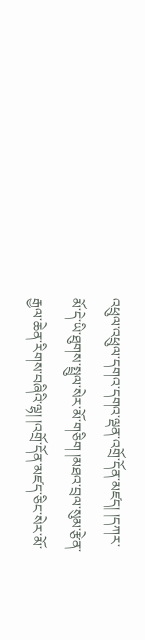འཕྲུལ་འཕྲུལ་དགའ་དགའ་ལྡན་འགྲོ་དོན་མཛད། །དཀར་མོ་དེ་ཡི་ཐུགས་སྤྲུལ་སེར་མོ་གཅིག །མཐའ་བྲལ་སུམ་རྩེན་རྒྱལ་ཆེན་རིགས་བཞིའི་ལྷ། །འགྲོ་དོན་མཛད་ཅིང་སེར་མོ་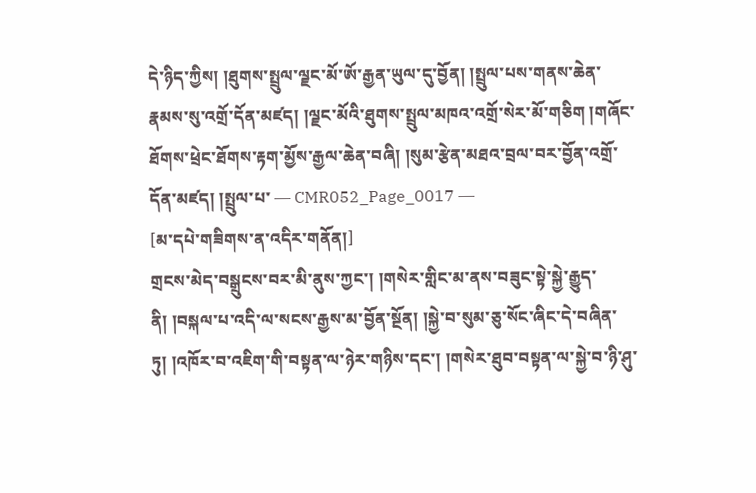དེ་ཉིད་ཀྱིས། །ཐུགས་སྤྲུལ་ལྗང་མོ་ཨོ་རྒྱན་ཡུལ་དུ་བྱོན། །སྤྲུལ་པས་གནས་ཆེན་རྣམས་སུ་འགྲོ་དོན་མཛད། །ལྗང་མོའི་ཐུགས་སྤྲུལ་མཁའ་འགྲོ་སེར་མོ་གཅིག །གཞོང་ཐོགས་ཕྲེང་ཐོགས་རྟག་མྱོས་རྒྱལ་ཆེན་བཞི། །སུམ་རྩེན་མཐའ་བྲལ་བར་བྱོན་འགྲོ་དོན་མཛད། །སྤྲུལ་པ་ ― CMR052_Page_0017 ―
[མ་དཔེ་གཟིགས་ན་འདིར་གནོན།]
གྲངས་མེད་བསྒྲུངས་བར་མི་ནུས་ཀྱང་། །གསེར་གླིང་མ་ནས་བཟུང་སྟེ་སྐྱེ་རྒྱུད་ནི། །བསྐལ་པ་འདི་ལ་སངས་རྒྱས་མ་བྱོན་སྔོན། །སྐྱེ་བ་སུམ་ཅུ་སོང་ཞིང་དེ་བཞིན་ཏུ། །འཁོར་བ་འཇིག་གི་བསྟན་ལ་ཉེར་གཉིས་དང་། །གསེར་ཐུབ་བསྟན་ལ་སྐྱེ་བ་ཉི་ཤུ་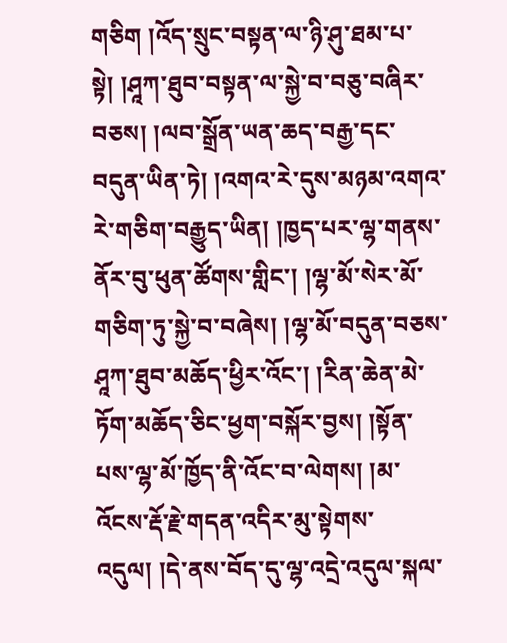གཅིག །འོད་སྲུང་བསྟན་ལ་ཉི་ཤུ་ཐམ་པ་སྟེ། །ཤཱཀ་ཐུབ་བསྟན་ལ་སྐྱེ་བ་བཅུ་བཞིར་བཅས། །ལབ་སྒྲོན་ཡན་ཆད་བརྒྱ་དང་བདུན་ཡིན་ཏེ། །འགའ་རེ་དུས་མཉམ་འགའ་རེ་གཅིག་བརྒྱུད་ཡིན། །ཁྱད་པར་ལྷ་གནས་ནོར་བུ་ཕུན་ཚོགས་གླིང་། །ལྷ་མོ་སེར་མོ་གཅིག་ཏུ་སྐྱེ་བ་བཞེས། །ལྷ་མོ་བདུན་བཅས་ཤཱཀ་ཐུབ་མཆོད་ཕྱིར་འོང་། །རིན་ཆེན་མེ་ཏོག་མཆོད་ཅིང་ཕྱག་བསྐོར་བྱས། །སྟོན་པས་ལྷ་མོ་ཁྱོད་ནི་འོང་བ་ལེགས། །མ་འོངས་རྡོ་རྗེ་གདན་འདིར་མུ་སྟེགས་འདུལ། །དེ་ནས་བོད་དུ་ལྷ་འདྲེ་འདུལ་སྐལ་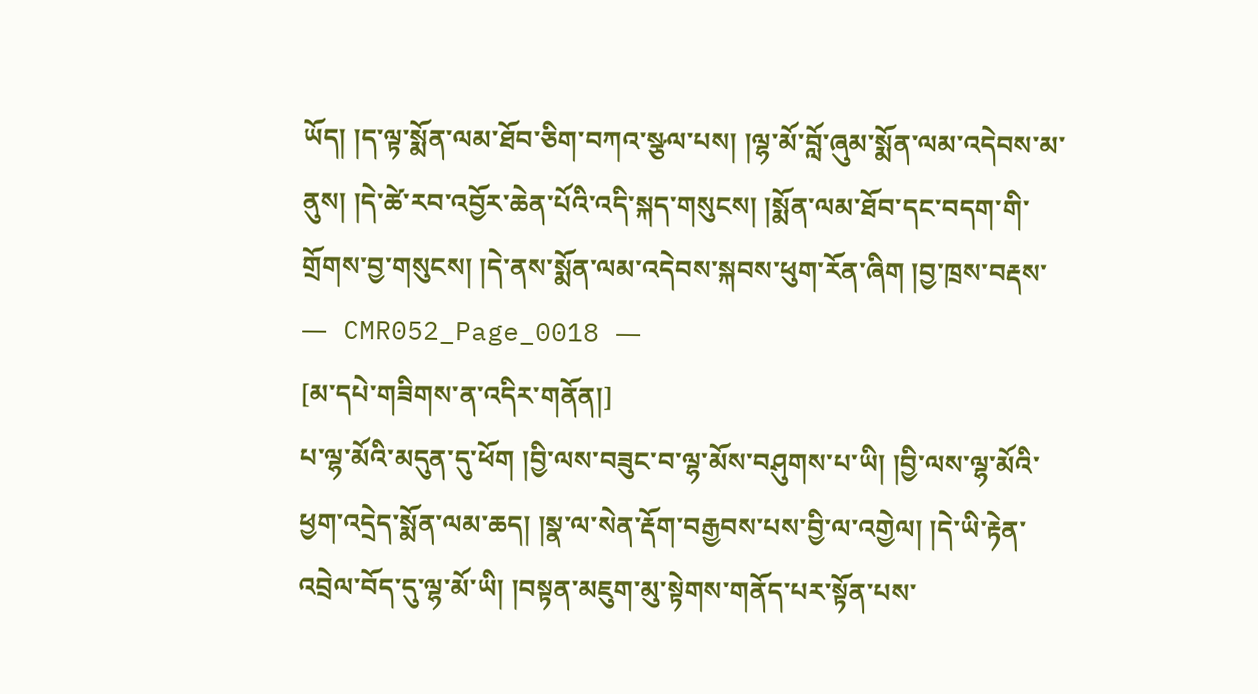ཡོད། །ད་ལྟ་སྨོན་ལམ་ཐོབ་ཅིག་བཀའ་སྩལ་པས། །ལྷ་མོ་བློ་ཞུམ་སྨོན་ལམ་འདེབས་མ་ནུས། །དེ་ཚེ་རབ་འབྱོར་ཆེན་པོའི་འདི་སྐད་གསུངས། །སྨོན་ལམ་ཐོབ་དང་བདག་གི་གྲོགས་བྱ་གསུངས། །དེ་ནས་སྨོན་ལམ་འདེབས་སྐབས་ཕུག་རོན་ཞིག །བྱ་ཁྲས་བརྡས་ ― CMR052_Page_0018 ―
[མ་དཔེ་གཟིགས་ན་འདིར་གནོན།]
པ་ལྷ་མོའི་མདུན་དུ་ཕོག །བྱི་ལས་བཟུང་བ་ལྷ་མོས་བཤུགས་པ་ཡི། །བྱི་ལས་ལྷ་མོའི་ཕྱག་འདྲེད་སྨོན་ལམ་ཆད། །སྣ་ལ་སེན་རྡོག་བརྒྱབས་པས་བྱི་ལ་འགྱེལ། །དེ་ཡི་རྟེན་འབྲེལ་བོད་དུ་ལྷ་མོ་ཡི། །བསྟན་མཇུག་མུ་སྟེགས་གནོད་པར་སྟོན་པས་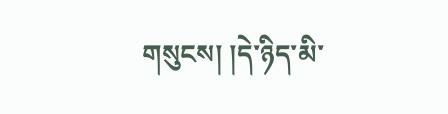གསུངས། །དེ་ཉིད་མི་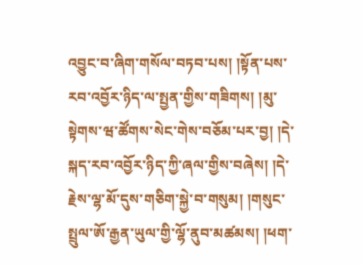འབྱུང་བ་ཞིག་གསོལ་བཏབ་པས། །སྟོན་པས་རབ་འབྱོར་ཉིད་ལ་སྤྱན་གྱིས་གཟིགས། །མུ་སྟེགས་ཝ་ཚོགས་སེང་གེས་བཅོམ་པར་བྱ། །དེ་སྐད་རབ་འབྱོར་ཉིད་ཀྱི་ཞལ་གྱིས་བཞེས། །དེ་རྗེས་ལྷ་མོ་དུས་གཅིག་སྐྱེ་བ་གསུམ། །གསུང་སྤྲུལ་ཨོ་རྒྱན་ཡུལ་གྱི་ལྷོ་ནུབ་མཚམས། །ཕག་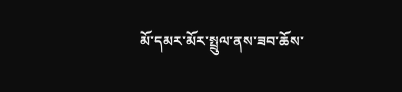མོ་དམར་མོར་སྤྲུལ་ནས་ཟབ་ཆོས་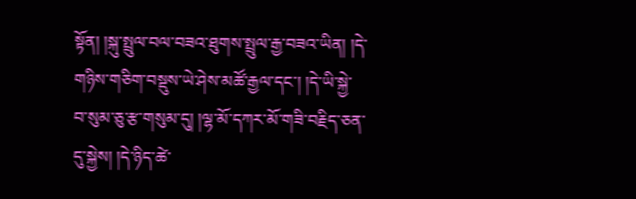སྟོན། །སྐུ་སྤྲུལ་བལ་བཟའ་ཐུགས་སྤྲུལ་རྒྱ་བཟའ་ཡིན། །དེ་གཉིས་གཅིག་བསྡུས་ཡེ་ཤེས་མཚོ་རྒྱལ་དང་། །དེ་ཡི་སྐྱེ་བ་སུམ་ཅུ་རྩ་གསུམ་དུ། །ལྷ་མོ་དཀར་མོ་གཟི་བརྗིད་ཅན་དུ་སྐྱེས། །དེ་ཉིད་ཚེ་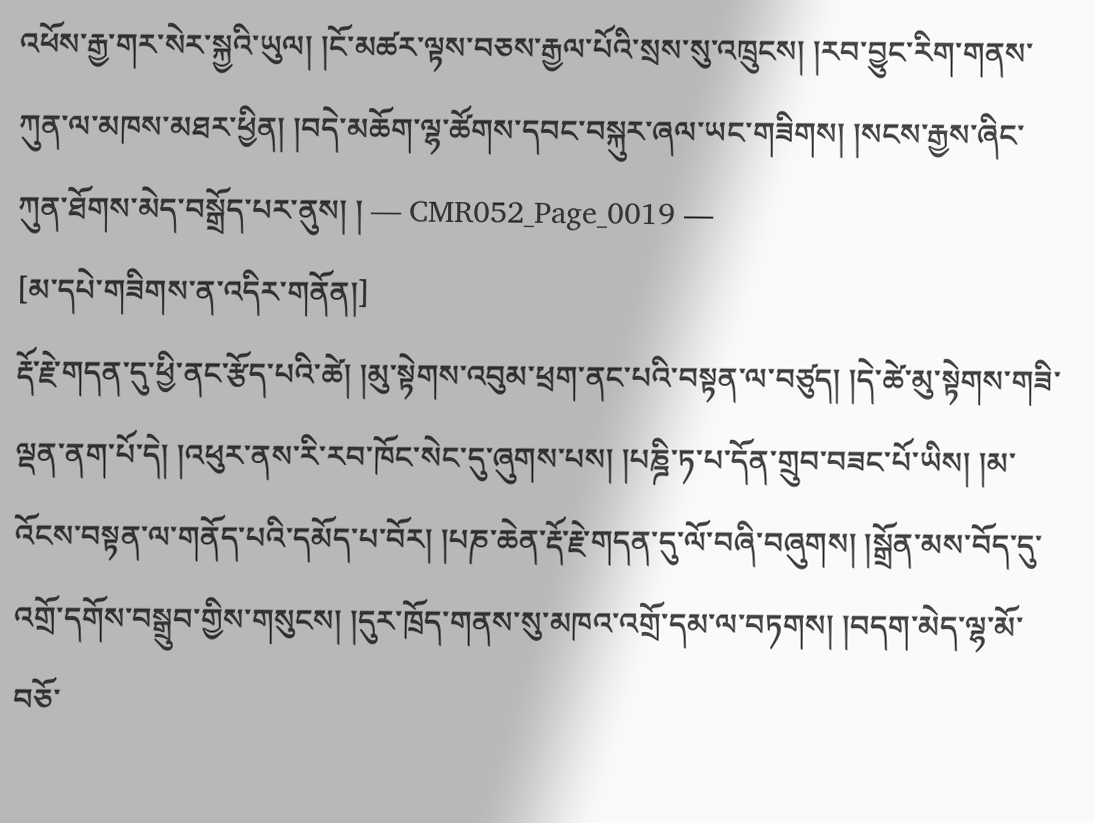འཕོས་རྒྱ་གར་སེར་སྐྱའི་ཡུལ། །ངོ་མཚར་ལྟས་བཅས་རྒྱལ་པོའི་སྲས་སུ་འཁྲུངས། །རབ་བྱུང་རིག་གནས་ཀུན་ལ་མཁས་མཐར་ཕྱིན། །བདེ་མཆོག་ལྷ་ཚོགས་དབང་བསྐུར་ཞལ་ཡང་གཟིགས། །སངས་རྒྱས་ཞིང་ཀུན་ཐོགས་མེད་བསྒྲོད་པར་ནུས། ། ― CMR052_Page_0019 ―
[མ་དཔེ་གཟིགས་ན་འདིར་གནོན།]
རྡོ་རྗེ་གདན་དུ་ཕྱི་ནང་རྩོད་པའི་ཚེ། །མུ་སྟེགས་འབུམ་ཕྲག་ནང་པའི་བསྟན་ལ་བཙུད། །དེ་ཚེ་མུ་སྟེགས་གཟི་ལྡན་ནག་པོ་དེ། །འཕུར་ནས་རི་རབ་ཁོང་སེང་དུ་ཞུགས་པས། །པཎྜི་ཏ་པ་དོན་གྲུབ་བཟང་པོ་ཡིས། །མ་འོངས་བསྟན་ལ་གནོད་པའི་དམོད་པ་བོར། །པཎ་ཆེན་རྡོ་རྗེ་གདན་དུ་ལོ་བཞི་བཞུགས། །སྒྲོན་མས་བོད་དུ་འགྲོ་དགོས་བསྒྲུབ་གྱིས་གསུངས། །དུར་ཁྲོད་གནས་སུ་མཁའ་འགྲོ་དམ་ལ་བཏགས། །བདག་མེད་ལྷ་མོ་བཅོ་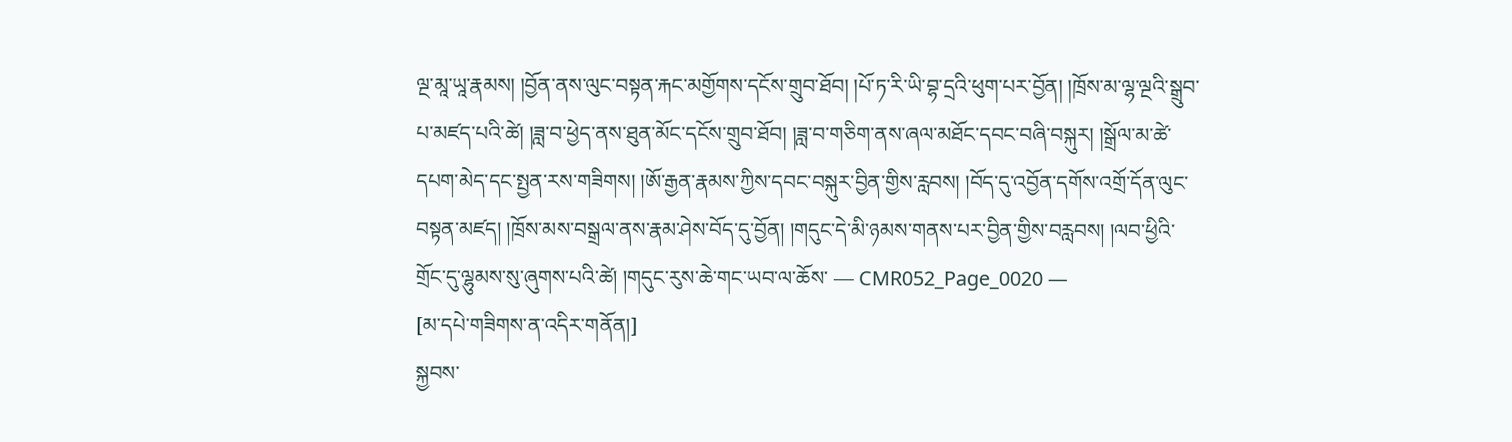ལྔ་མཱ་ཡཱ་རྣམས། །བྱོན་ནས་ལུང་བསྟན་རྐང་མགྱོགས་དངོས་གྲུབ་ཐོབ། །པོ་ཏ་རི་ཡི་བྷ་དྲའི་ཕུག་པར་བྱོན། །ཁྲོས་མ་ལྷ་ལྔའི་སྒྲུབ་པ་མཛད་པའི་ཚེ། །ཟླ་བ་ཕྱེད་ནས་ཐུན་མོང་དངོས་གྲུབ་ཐོབ། །ཟླ་བ་གཅིག་ནས་ཞལ་མཐོང་དབང་བཞི་བསྐུར། །སྒྲོལ་མ་ཚེ་དཔག་མེད་དང་སྤྱན་རས་གཟིགས། །ཨོ་རྒྱན་རྣམས་ཀྱིས་དབང་བསྐུར་བྱིན་གྱིས་རླབས། །བོད་དུ་འབྱོན་དགོས་འགྲོ་དོན་ལུང་བསྟན་མཛད། །ཁྲོས་མས་བསྒྲལ་ནས་རྣམ་ཤེས་བོད་དུ་བྱོན། །གདུང་དེ་མི་ཉམས་གནས་པར་བྱིན་གྱིས་བརླབས། །ལབ་ཕྱིའི་གྲོང་དུ་ལྷུམས་སུ་ཞུགས་པའི་ཚེ། །གདུང་རུས་ཆེ་གང་ཡབ་ལ་ཆོས་ ― CMR052_Page_0020 ―
[མ་དཔེ་གཟིགས་ན་འདིར་གནོན།]
སྐྱབས་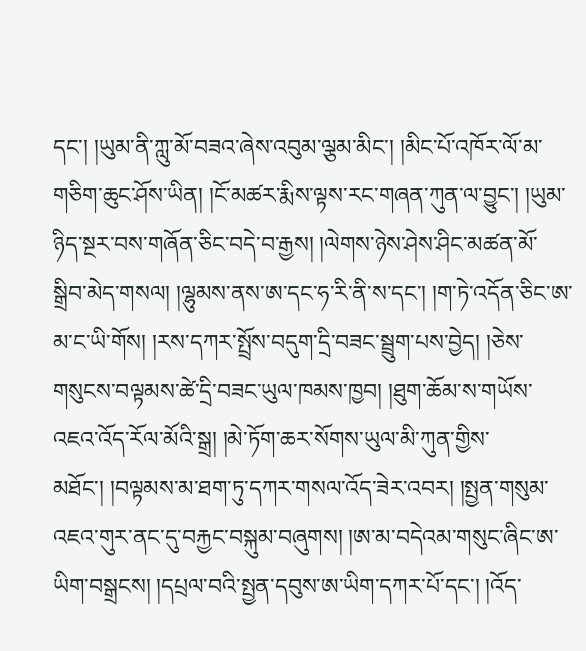དང་། །ཡུམ་ནི་ཀླུ་མོ་བཟའ་ཞེས་འབུམ་ལྕམ་མིང་། །མིང་པོ་འཁོར་ལོ་མ་གཅིག་ཆུང་ཤོས་ཡིན། །ངོ་མཚར་རྨིས་ལྟས་རང་གཞན་ཀུན་ལ་བྱུང་། །ཡུམ་ཉིད་སྔར་བས་གཞོན་ཅིང་བདེ་བ་རྒྱས། །ལེགས་ཉེས་ཤེས་ཤིང་མཚན་མོ་སྒྲིབ་མེད་གསལ། །ལྷུམས་ནས་ཨ་དང་ཧ་རི་ནི་ས་དང་། །ག་ཏེ་འདོན་ཅིང་ཨ་མ་ང་ཡི་གོས། །རས་དཀར་སྤྲོས་བདུག་དྲི་བཟང་སྦྲུག་པས་བྱེད། །ཅེས་གསུངས་བལྟམས་ཚེ་དྲི་བཟང་ཡུལ་ཁམས་ཁྱབ། །ཐུག་ཆོམ་ས་གཡོས་འཇའ་འོད་རོལ་མོའི་སྒྲ། །མེ་ཏོག་ཆར་སོགས་ཡུལ་མི་ཀུན་གྱིས་མཐོང་། །བལྟམས་མ་ཐག་ཏུ་དཀར་གསལ་འོད་ཟེར་འབར། །སྤྱན་གསུམ་འཇའ་གུར་ནང་དུ་བརྐྱང་བསྐུམ་བཞུགས། །ཨ་མ་བདེའམ་གསུང་ཞིང་ཨ་ཡིག་བསྒྲངས། །དཔྲལ་བའི་སྤྱན་དབུས་ཨ་ཡིག་དཀར་པོ་དང་། །འོད་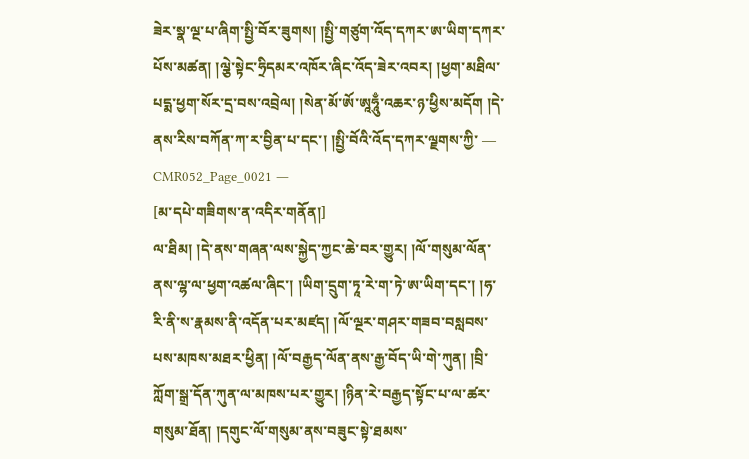ཟེར་སྣ་ལྔ་པ་ཞིག་སྤྱི་བོར་ཟུགས། །སྤྱི་གཙུག་འོད་དཀར་ཨ་ཡིག་དཀར་པོས་མཚན། །ལྕེ་སྟེང་ཧྲིདམར་འཁོར་ཞིང་འོད་ཟེར་འབར། །ཕྱག་མཐིལ་པདྨ་ཕྱག་སོར་དྲ་བས་འབྲེལ། །སེན་མོ་ཨོ་ཨཱཧཱུྃ་འཆར་ཉ་ཕྱིས་མདོག །དེ་ནས་རིས་བཀོན་ཀ་ར་བྱིན་པ་དང་། །སྤྱི་བོའི་འོད་དཀར་ལྗགས་ཀྱི་ ― CMR052_Page_0021 ―
[མ་དཔེ་གཟིགས་ན་འདིར་གནོན།]
ལ་ཐིམ། །དེ་ནས་གཞན་ལས་སྐྱེད་ཀྱང་ཆེ་བར་གྱུར། །ལོ་གསུམ་ལོན་ནས་ལྷ་ལ་ཕྱག་འཚལ་ཞིང་། །ཡིག་དྲུག་ཏཱ་རེ་ག་ཏེ་ཨ་ཡིག་དང་། །ཧ་རི་ནི་ས་རྣམས་ནི་འདོན་པར་མཛད། །ལོ་ལྔར་གཤར་གཟབ་བསླབས་པས་མཁས་མཐར་ཕྱིན། །ལོ་བརྒྱད་ལོན་ནས་རྒྱ་བོད་ཡི་གེ་ཀུན། །བྲི་ཀློག་སྒྲ་དོན་ཀུན་ལ་མཁས་པར་གྱུར། །ཉིན་རེ་བརྒྱད་སྟོང་པ་ལ་ཚར་གསུམ་ཐོན། །དགུང་ལོ་གསུམ་ནས་བཟུང་སྟེ་ཐམས་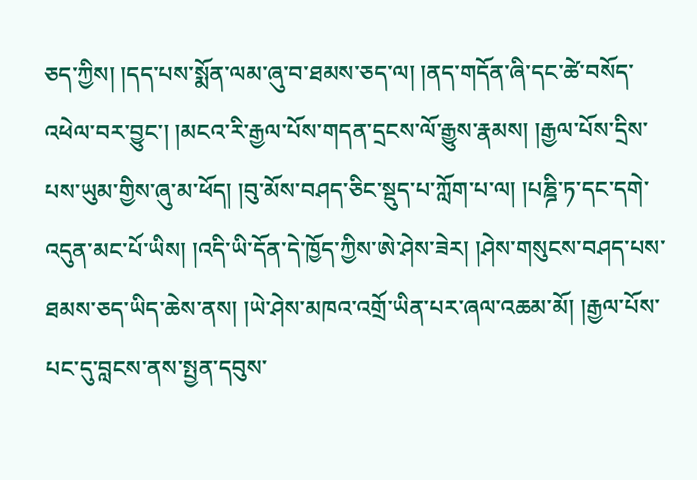ཅད་ཀྱིས། །དད་པས་སྨོན་ལམ་ཞུ་བ་ཐམས་ཅད་ལ། །ནད་གདོན་ཞི་དང་ཚེ་བསོད་འཕེལ་བར་བྱུང་། །མངའ་རི་རྒྱལ་པོས་གདན་དྲངས་ལོ་རྒྱུས་རྣམས། །རྒྱལ་པོས་དྲིས་པས་ཡུམ་གྱིས་ཞུ་མ་ཕོད། །བུ་མོས་བཤད་ཅིང་སྡུད་པ་ཀློག་པ་ལ། །པཎྜི་ཏ་དང་དགེ་འདུན་མང་པོ་ཡིས། །འདི་ཡི་དོན་དེ་ཁྱོད་ཀྱིས་ཨེ་ཤེས་ཟེར། །ཤེས་གསུངས་བཤད་པས་ཐམས་ཅད་ཡིད་ཆེས་ནས། །ཡེ་ཤེས་མཁའ་འགྲོ་ཡིན་པར་ཞལ་འཆམ་མོ། །རྒྱལ་པོས་པང་དུ་བླངས་ནས་སྤྱན་དབུས་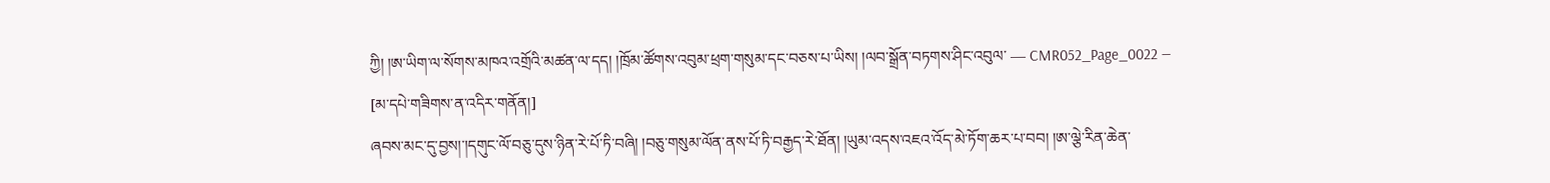ཀྱི། །ཨ་ཡིག་ལ་སོགས་མཁའ་འགྲོའི་མཚན་ལ་དད། །ཁྲོམ་ཚོགས་འབུམ་ཕྲག་གསུམ་དང་བཅས་པ་ཡིས། །ལབ་སྒྲོན་བཏགས་ཤིང་འབུལ་ ― CMR052_Page_0022 ―
[མ་དཔེ་གཟིགས་ན་འདིར་གནོན།]
ཞབས་མང་དུ་བྱས།་།དགུང་ལོ་བཅུ་དུས་ཉིན་རེ་པོ་ཏི་བཞི། །བཅུ་གསུམ་ལོན་ནས་པོ་ཏི་བརྒྱད་རེ་ཐོན། །ཡུམ་འདས་འཇའ་འོད་མེ་ཏོག་ཆར་པ་བབ། །ཨ་ལྕེ་རིན་ཆེན་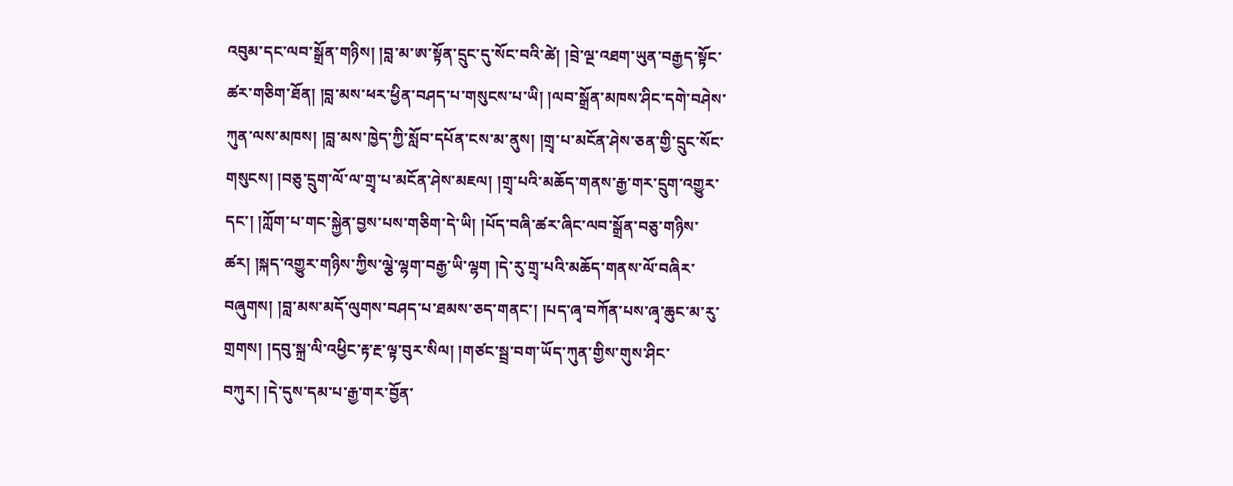འབུམ་དང་ལབ་སྒྲོན་གཉིས། །བླ་མ་ཨ་སྟོན་དྲུང་དུ་སོང་བའི་ཚེ། །བྲེ་ལྔ་འཐག་ཡུན་བརྒྱད་སྟོང་ཚར་གཅིག་ཐོན། །བླ་མས་ཕར་ཕྱིན་བཤད་པ་གསུངས་པ་ཡི། །ལབ་སྒྲོན་མཁས་ཤིང་དགེ་བཤེས་ཀུན་ལས་མཁས། །བླ་མས་ཁྱེད་ཀྱི་སློབ་དཔོན་ངས་མ་ནུས། །གྲྭ་པ་མངོན་ཤེས་ཅན་གྱི་དྲུང་སོང་གསུངས། །བཅུ་དྲུག་ལོ་ལ་གྲྭ་པ་མངོན་ཤེས་མཇལ། །གྲྭ་པའི་མཆོད་གནས་རྒྱ་གར་དྲུག་འགྱུར་དང་། །ཀློག་པ་གང་སྐྱེན་བྱས་པས་གཅིག་དེ་ཡི། །པོད་བཞི་ཚར་ཞིང་ལབ་སྒྲོན་བཅུ་གཉིས་ཚར། །སྐད་འགྱུར་གཉིས་ཀྱིས་ལྕེ་ལྷག་བརྒྱ་ཡི་ལྷག །དེ་རུ་གྲྭ་པའི་མཆོད་གནས་ལོ་བཞིར་བཞུགས། །བླ་མས་མདོ་ལུགས་བཤད་པ་ཐམས་ཅད་གནང་། །པད་ཞྭ་བཀོན་པས་ཞྭ་ཆུང་མ་རུ་གྲགས། །དབུ་སྐྲ་ལི་འཕྱིང་རྟ་རྔ་ལྟ་བུར་སིལ། །གཙང་སྦྲ་བག་ཡོད་ཀུན་གྱིས་གུས་ཤིང་བཀུར། །དེ་དུས་དམ་པ་རྒྱ་གར་བྱོན་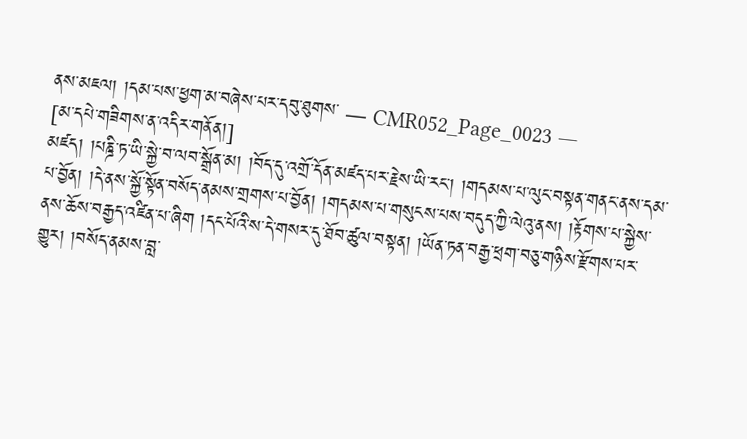ནས་མཇལ། །དམ་པས་ཕྱག་མ་བཞེས་པར་དབུ་ཐུགས་ ― CMR052_Page_0023 ―
[མ་དཔེ་གཟིགས་ན་འདིར་གནོན།]
མཛད། །པཎྜི་ཏ་ཡི་སྐྱེ་བ་ལབ་སྒྲོན་མ། །བོད་དུ་འགྲོ་དོན་མཛད་པར་རྗེས་ཡི་རང་། །གདམས་པ་ལུང་བསྟན་གནང་ནས་དམ་པ་བྱོན། །དེ་ནས་སྐྱོ་སྟོན་བསོད་ནམས་གྲགས་པ་བྱོན། །གདམས་པ་གསུངས་པས་བདུད་ཀྱི་ལེའུ་ནས། །རྟོགས་པ་སྐྱེས་ནས་ཆོས་བརྒྱད་འཛིན་པ་ཞིག །དང་པོའི་ས་དེ་གསར་དུ་ཐོབ་ཚུལ་བསྟན། །ཡོན་ཏན་བརྒྱ་ཕྲག་བཅུ་གཉིས་རྫོགས་པར་གྱུར། །བསོད་ནམས་བླ་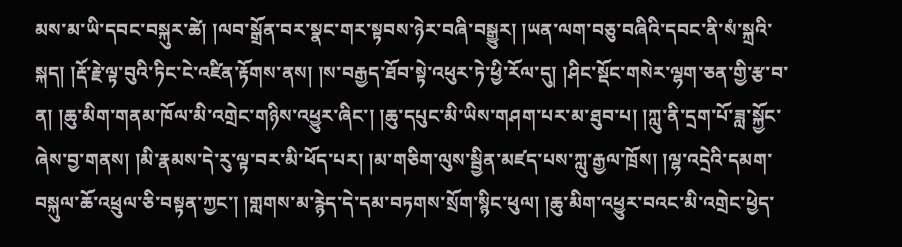མས་མ་ཡི་དབང་བསྐུར་ཚེ། །ལབ་སྒྲོན་བར་སྣང་གར་སྟབས་ཉེར་བཞི་བསྒྱུར། །ཡན་ལག་བཅུ་བཞིའི་དབང་ནི་སཾ་སྐྲའི་སྐད། །རྡོ་རྗེ་ལྟ་བུའི་ཏིང་ངེ་འཛིན་རྟོགས་ནས། །ས་བརྒྱད་ཐོབ་སྟེ་འཕུར་ཏེ་ཕྱི་རོལ་དུ། །ཤིང་སྡོང་གསེར་ལྷག་ཅན་གྱི་རྩ་བ་ན། །ཆུ་མིག་གནམ་ཁོལ་མི་འགྲེང་གཉིས་འཕྱུར་ཞིང་། །ཆུ་དཔུང་མི་ཡིས་གཤག་པར་མ་ཐུབ་པ། །ཀླུ་ནི་དྲག་པོ་ཟླ་སྐྱོང་ཞེས་བྱ་གནས། །མི་རྣམས་དེ་རུ་ལྟ་བར་མི་ཕོད་པར། །མ་གཅིག་ལུས་སྦྱིན་མཛད་པས་ཀླུ་རྒྱལ་ཁྲོས། །ལྷ་འདྲེའི་དམག་བསྐུལ་ཆོ་འཕྲུལ་ཅི་བསྟན་ཀྱང་། །གླགས་མ་རྙེད་དེ་དམ་བཏགས་སྲོག་སྙིང་ཕུལ། །ཆུ་མིག་འཕྱུར་བའང་མི་འགྲེང་ཕྱེད་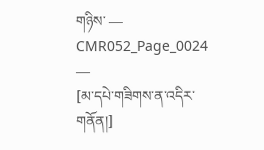གཉིས་ ― CMR052_Page_0024 ―
[མ་དཔེ་གཟིགས་ན་འདིར་གནོན།]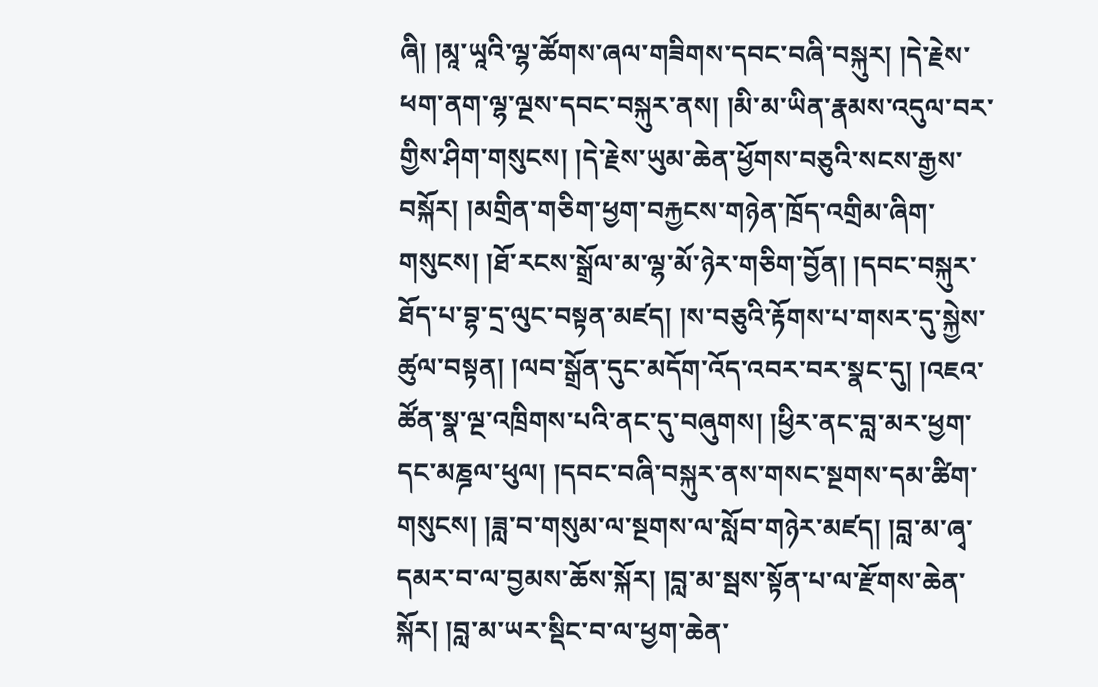ཞི། །མཱ་ཡཱའི་ལྷ་ཚོགས་ཞལ་གཟིགས་དབང་བཞི་བསྐུར། །དེ་རྗེས་ཕག་ནག་ལྷ་ལྔས་དབང་བསྐུར་ནས། །མི་མ་ཡིན་རྣམས་འདུལ་བར་གྱིས་ཤིག་གསུངས། །དེ་རྗེས་ཡུམ་ཆེན་ཕྱོགས་བཅུའི་སངས་རྒྱས་བསྐོར། །མགྲིན་གཅིག་ཕྱག་བརྐྱངས་གཉེན་ཁྲོད་འགྲིམ་ཞིག་གསུངས། །ཐོ་རངས་སྒྲོལ་མ་ལྷ་མོ་ཉེར་གཅིག་བྱོན། །དབང་བསྐུར་ཐོད་པ་བྷ་དྲ་ལུང་བསྟན་མཛད། །ས་བཅུའི་རྟོགས་པ་གསར་དུ་སྐྱེས་ཚུལ་བསྟན། །ལབ་སྒྲོན་དུང་མདོག་འོད་འབར་བར་སྣང་དུ། །འཇའ་ཚོན་སྣ་ལྔ་འཁྲིགས་པའི་ནང་དུ་བཞུགས། །ཕྱིར་ནང་བླ་མར་ཕྱག་དང་མཎྜལ་ཕུལ། །དབང་བཞི་བསྐུར་ནས་གསང་སྔགས་དམ་ཚིག་གསུངས། །ཟླ་བ་གསུམ་ལ་སྔགས་ལ་སློབ་གཉེར་མཛད། །བླ་མ་ཞྭ་དམར་བ་ལ་བྱམས་ཆོས་སྐོར། །བླ་མ་སྦས་སྟོན་པ་ལ་རྫོགས་ཆེན་སྐོར། །བླ་མ་ཡར་སྡིང་བ་ལ་ཕྱག་ཆེན་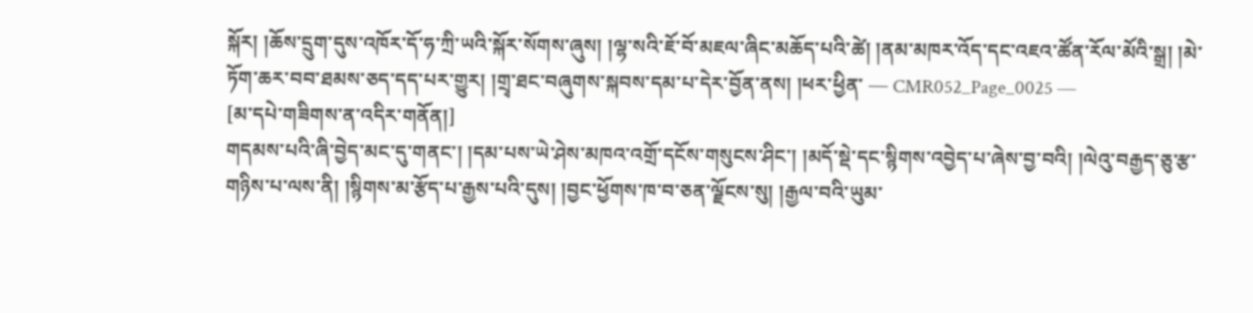སྐོར། །ཆོས་དྲུག་དུས་འཁོར་དོ་ཧ་ཀྲི་ཡའི་སྐོར་སོགས་ཞུས། །ལྷ་སའི་ཇོ་བོ་མཇལ་ཞིང་མཆོད་པའི་ཚེ། །ནམ་མཁར་འོད་དང་འཇའ་ཚོན་རོལ་མོའི་སྒྲ། །མེ་ཏོག་ཆར་བབ་ཐམས་ཅད་དད་པར་གྱུར། །གྲྭ་ཐང་བཞུགས་སྐབས་དམ་པ་དེར་བྱོན་ནས། །ཕར་ཕྱིན་ ― CMR052_Page_0025 ―
[མ་དཔེ་གཟིགས་ན་འདིར་གནོན།]
གདམས་པའི་ཞི་བྱེད་མང་དུ་གནང་། །དམ་པས་ཡེ་ཤེས་མཁའ་འགྲོ་དངོས་གསུངས་ཤིང་། །མདོ་སྡེ་དང་སྙིགས་འབྱེད་པ་ཞེས་བྱ་བའི། །ལེའུ་བརྒྱད་ཅུ་རྩ་གཉིས་པ་ལས་ནི། །སྙིགས་མ་རྩོད་པ་རྒྱས་པའི་དུས། །བྱང་ཕྱོགས་ཁ་བ་ཅན་ལྗོངས་སུ། །རྒྱལ་བའི་ཡུམ་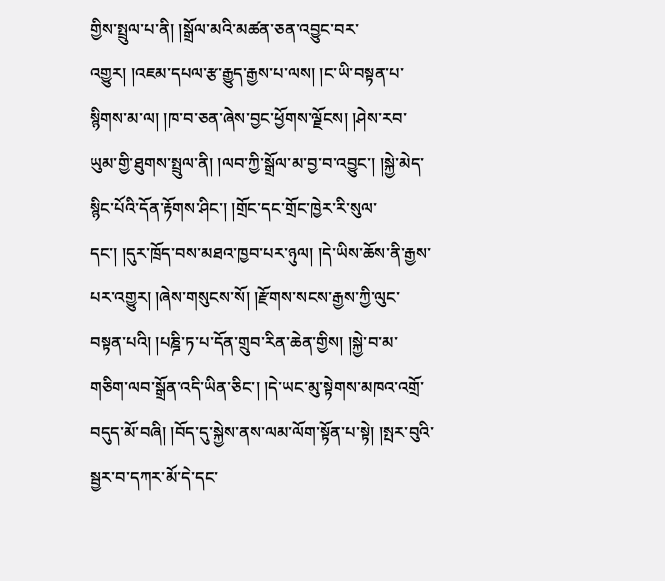གྱིས་སྤྲུལ་པ་ནི། །སྒྲོལ་མའི་མཚན་ཅན་འབྱུང་བར་འགྱུར། །འཇམ་དཔལ་རྩ་རྒྱུད་རྒྱས་པ་ལས། །ང་ཡི་བསྟན་པ་སྙིགས་མ་ལ། །ཁ་བ་ཅན་ཞེས་བྱང་ཕྱོགས་ལྗོངས། །ཤེས་རབ་ཡུམ་གྱི་ཐུགས་སྤྲུལ་ནི། །ལབ་ཀྱི་སྒྲོལ་མ་བྱ་བ་འབྱུང་། །སྐྱེ་མེད་སྙིང་པོའི་དོན་རྟོགས་ཤིང་། །གྲོང་དང་གྲོང་ཁྱེར་རི་སུལ་དང་། །དུར་ཁྲོད་བས་མཐའ་ཁྱབ་པར་ཉུལ། །དེ་ཡིས་ཆོས་ནི་རྒྱས་པར་འགྱུར། །ཞེས་གསུངས་སོ། །རྫོགས་སངས་རྒྱས་ཀྱི་ལུང་བསྟན་པའི། །པཎྜི་ཏ་པ་དོན་གྲུབ་རིན་ཆེན་གྱིས། །སྐྱེ་བ་མ་གཅིག་ལབ་སྒྲོན་འདི་ཡིན་ཅིང་། །དེ་ཡང་མུ་སྟེགས་མཁའ་འགྲོ་བདུད་མོ་བཞི། །བོད་དུ་སྐྱེས་ནས་ལམ་ལོག་སྟོན་པ་སྟེ། །སྤར་བུའི་སྦྱར་བ་དཀར་མོ་དེ་དང་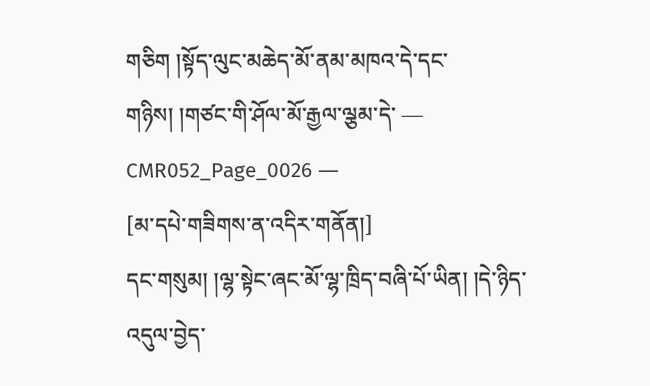གཅིག །སྟོད་ལུང་མཆེད་མོ་ནམ་མཁའ་དེ་དང་གཉིས། །གཙང་གི་ཤོལ་མོ་རྒྱལ་ལྕམ་དེ་ ― CMR052_Page_0026 ―
[མ་དཔེ་གཟིགས་ན་འདིར་གནོན།]
དང་གསུམ། །ལྷ་སྟེང་ཞང་མོ་ལྷ་ཁྲིད་བཞི་པོ་ཡིན། །དེ་ཉིད་འདུལ་བྱེད་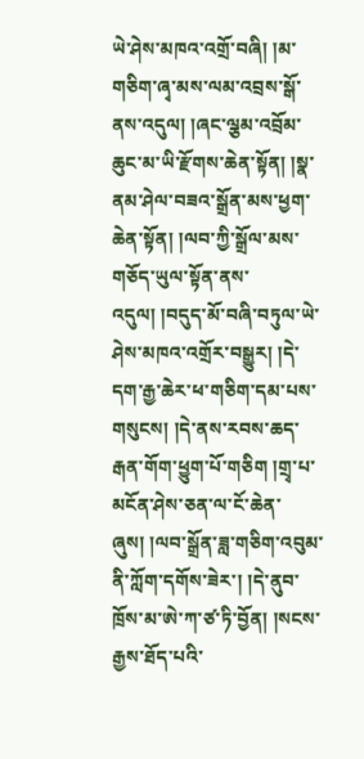ཡེ་ཤེས་མཁའ་འགྲོ་བཞི། །མ་གཅིག་ཞྭ་མས་ལམ་འབྲས་སྒོ་ནས་འདུལ། །ཞང་ལྕམ་འབྲོམ་ཆུང་མ་ཡི་རྫོགས་ཆེན་སྟོན། །སྣ་ནམ་ཤེལ་བཟའ་སྒྲོན་མས་ཕྱག་ཆེན་སྟོན། །ལབ་ཀྱི་སྒྲོལ་མས་གཅོད་ཡུལ་སྟོན་ནས་འདུལ། །བདུད་མོ་བཞི་བཏུལ་ཡེ་ཤེས་མཁའ་འགྲོར་བསྒྱུར། །དེ་དག་རྒྱ་ཆེར་ཕ་གཅིག་དམ་པས་གསུངས། །དེ་ནས་རབས་ཆད་རྒན་གོག་ཕྱུག་པོ་གཅིག །གྲྭ་པ་མངོན་ཤེས་ཅན་ལ་ངོ་ཆེན་ཞུས། །ལབ་སྒྲོན་ཟླ་གཅིག་འབུམ་ནི་ཀློག་དགོས་ཟེར་། །དེ་ནུབ་ཁྲོས་མ་ཨེ་ཀ་ཙ་ཏི་བྱོན། །སངས་རྒྱས་ཐོད་པའི་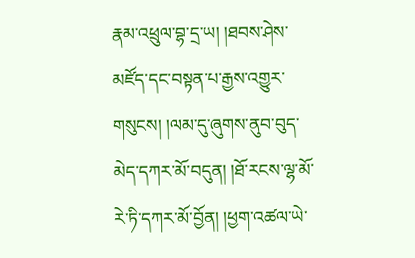རྣམ་འཕྲུལ་བྷ་དྲ་ཡ། །ཐབས་ཤེས་མཛོད་དང་བསྟན་པ་རྒྱས་འགྱུར་གསུངས། །ལམ་དུ་ཞུགས་ནུབ་བུད་མེད་དཀར་མོ་བདུན། །ཐོ་རངས་ལྷ་མོ་རེ་ཏི་དཀར་མོ་བྱོན། །ཕྱག་འཚལ་ཡེ་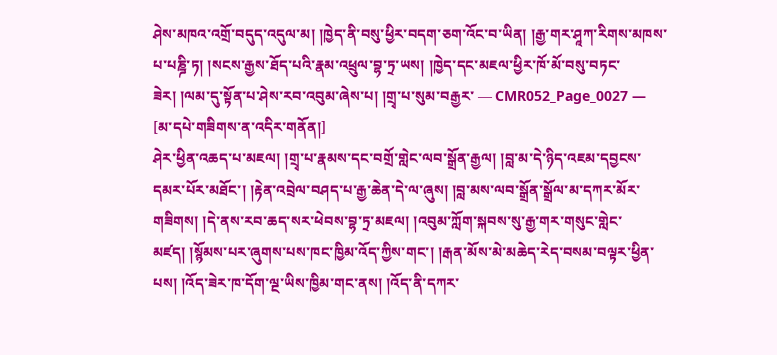ཤེས་མཁའ་འགྲོ་བདུད་འདུལ་མ། །ཁྱེད་ནི་བསུ་ཕྱིར་བདག་ཅག་འོང་བ་ཡིན། །རྒྱ་གར་ཤཱཀ་རིགས་མཁས་པ་པཎྜི་ཏ། །སངས་རྒྱས་ཐོད་པའི་རྣམ་འཕྲུལ་བྷ་ཏྲ་ཡས། །ཁྱེད་དང་མཇལ་ཕྱིར་ཁོ་མོ་བསུ་བཏང་ཟེར། །ལམ་དུ་སྟོན་པ་ཤེས་རབ་འབུམ་ཞེས་པ། །གྲྭ་པ་སུམ་བརྒྱར་ ― CMR052_Page_0027 ―
[མ་དཔེ་གཟིགས་ན་འདིར་གནོན།]
ཤེར་ཕྱིན་འཆད་པ་མཇལ། །གྲྭ་པ་རྣམས་དང་བགྲོ་གླེང་ལབ་སྒྲོན་རྒྱལ། །བླ་མ་དེ་ཉིད་འཇམ་དབྱངས་དམར་པོར་མཐོང་། །རྟེན་འབྲེལ་བཤད་པ་རྒྱ་ཆེན་དེ་ལ་ཞུས། །བླ་མས་ལབ་སྒྲོན་སྒྲོལ་མ་དཀར་མོར་གཟིགས། །དེ་ནས་རབ་ཆད་སར་ཕེབས་བྷ་ཏྲ་མཇལ། །འབུམ་ཀློག་སྐབས་སུ་རྒྱ་གར་གསུང་གླེང་མཛད། །སྙོམས་པར་ཞུགས་པས་ཁང་ཁྱིམ་འོད་ཀྱིས་གང་། །རྒན་མོས་མེ་མཆེད་རེད་བསམ་བལྟར་ཕྱིན་པས། །འོད་ཟེར་ཁ་དོག་ལྔ་ཡིས་ཁྱིམ་གང་ནས། །འོད་ནི་དཀར་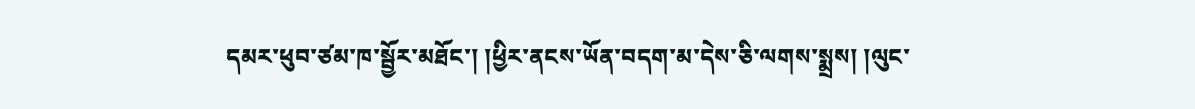དམར་ཕུབ་ཙམ་ཁ་སྦྱོར་མཐོང་། །ཕྱིར་ནངས་ཡོན་བདག་མ་དེས་ཅི་ལགས་སྨྲས། །ལུང་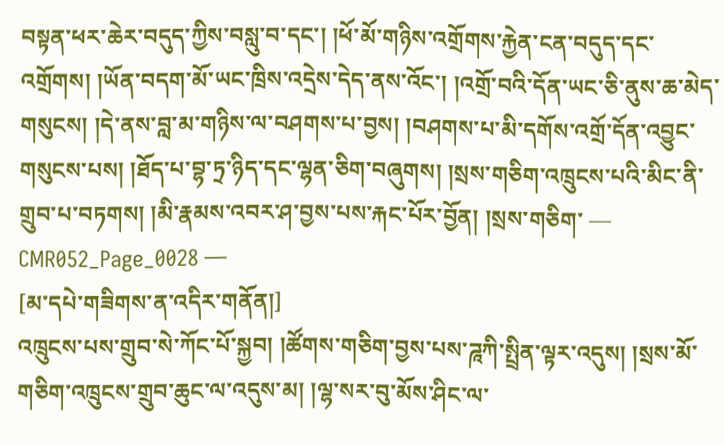བསྟན་ཕར་ཆེར་བདུད་ཀྱིས་བསླུ་བ་དང་། །ཕོ་མོ་གཉིས་འགྲོགས་རྐྱེན་ངན་བདུད་དང་འགྲོགས། །ཡོན་བདག་མོ་ཡང་ཁྲིས་འདྲེས་དེད་ནས་འོང་། །འགྲོ་བའི་དོན་ཡང་ཅི་ནུས་ཆ་མེད་གསུངས། །དེ་ནས་བླ་མ་གཉིས་ལ་བཤགས་པ་བྱས། །བཤགས་པ་མི་དགོས་འགྲོ་དོན་འབྱུང་གསུངས་པས། །ཐོད་པ་བྷ་ཏྲ་ཉིད་དང་ལྷན་ཅིག་བཞུགས། །སྲས་གཅིག་འཁྲུངས་པའི་མིང་ནི་གྲུབ་པ་བཏགས། །མི་རྣམས་འབར་ཤ་བྱས་པས་རྐང་པོར་བྱོན། །སྲས་གཅིག་ ― CMR052_Page_0028 ―
[མ་དཔེ་གཟིགས་ན་འདིར་གནོན།]
འཁྲུངས་པས་གྲུབ་སེ་ཀོང་པོ་སྐྱབ། །ཚོགས་གཅིག་བྱས་པས་ཌཱཀི་སྤྲིན་ལྟར་འདུས། །སྲས་མོ་གཅིག་འཁྲུངས་གྲུབ་ཆུང་ལ་འདུས་མ། །ལྷ་སར་བུ་མོས་ཤིང་ལ་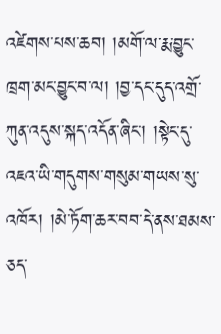འཛེགས་པས་ཆབ། །མགོ་ལ་རྨ་བྱུང་ཁྲག་མང་བྱུང་བ་ལ། །བྱ་དང་དུད་འགྲོ་ཀུན་འདུས་སྐད་འདོན་ཞིང་། །སྟེང་དུ་འཇའ་ཡི་གདུགས་གསུམ་གཡས་སུ་འཁོར། །མེ་ཏོག་ཆར་བབ་དེ་ནས་ཐམས་ཅད་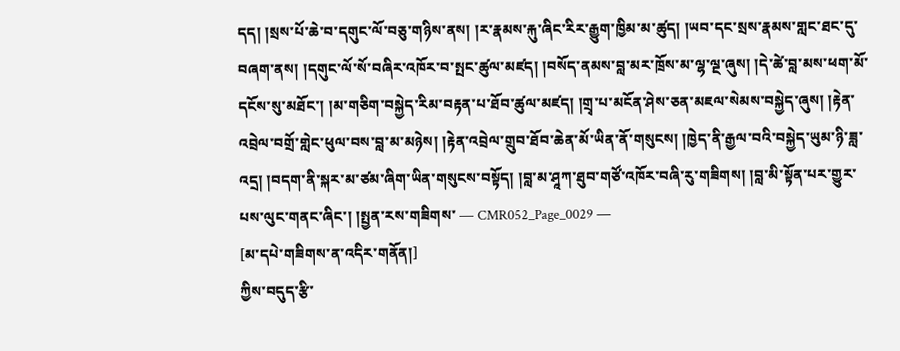དད། །སྲས་པོ་ཆེ་བ་དགུང་ལོ་བཅུ་གཉིས་ནས། །ར་རྣམས་རྐུ་ཞིང་རིར་རྒྱུག་ཁྱིམ་མ་ཚུད། །ཡབ་དང་སྲས་རྣམས་གླང་ཐང་དུ་བཞག་ནས། །དགུང་ལོ་སོ་བཞིར་འཁོར་བ་སྤང་ཚུལ་མཛད། །བསོད་ནམས་བླ་མར་ཁྲོས་མ་ལྷ་ལྔ་ཞུས། །དེ་ཚེ་བླ་མས་ཕག་མོ་དངོས་སུ་མཐོང་། །མ་གཅིག་བསྐྱེད་རིམ་བརྟན་པ་ཐོབ་ཚུལ་མཛད། །གྲྭ་པ་མངོན་ཤེས་ཅན་མཇལ་སེམས་བསྐྱེད་ཞུས། །རྟེན་འབྲེལ་བགྲོ་གླེང་ཕུལ་བས་བླ་མ་མཉེས། །རྟེན་འབྲེལ་གྲུབ་ཐོབ་ཆེན་མོ་ཡིན་ནོ་གསུངས། །ཁྱེད་ནི་རྒྱལ་བའི་བསྐྱེད་ཡུམ་ཉི་ཟླ་འདྲ། །བདག་ནི་སྐར་མ་ཙམ་ཞིག་ཡིན་གསུངས་བསྟོད། །བླ་མ་ཤཱཀ་ཐུབ་གཙོ་འཁོར་བཞི་རུ་གཟིགས། །བླ་མི་སྟོན་པར་གྱུར་པས་ལུང་གནང་ཞིང་། །སྤྱན་རས་གཟིགས་ ― CMR052_Page_0029 ―
[མ་དཔེ་གཟིགས་ན་འདིར་གནོན།]
ཀྱིས་བདུད་རྩི་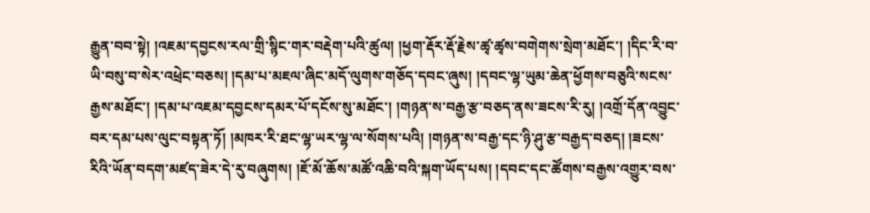རྒྱུན་བབ་སྟེ། །འཇམ་དབྱངས་རལ་གྲི་སྙིང་གར་བརྡེག་པའི་ཚུལ། །ཕྱག་རྡོར་རྡོ་རྗེས་ཚྭ་ཚྭས་བགེགས་སྲེག་མཐོང་། །དིང་རི་བ་ཡི་བསུ་བ་སེར་འཕྲེང་བཅས། །དམ་པ་མཇལ་ཞིང་མདོ་ལུགས་གཅོད་དབང་ཞུས། །དབང་ལྷ་ཡུམ་ཆེན་ཕྱོགས་བཅུའི་སངས་རྒྱས་མཐོང་། །དམ་པ་འཇམ་དབྱངས་དམར་པོ་དངོས་སུ་མཐོང་། །གཉན་ས་བརྒྱ་རྩ་བཅད་ནས་ཟངས་རི་རུ། །འགྲོ་དོན་འབྱུང་བར་དམ་པས་ལུང་བསྟན་ཏོ། །མཁར་རི་ཐང་ལྷ་ཡར་ལྷ་ལ་སོགས་པའི། །གཉན་ས་བརྒྱ་དང་ཉི་ཤུ་རྩ་བརྒྱད་བཅད། །ཟངས་རིའི་ཡོན་བདག་མཛད་ཟེར་དེ་རུ་བཞུགས། །ཇོ་མོ་ཆོས་མཚོ་འཆི་བའི་སྐག་ཡོད་པས། །དབང་དང་ཚོགས་བརྒྱས་འགྱུར་བས་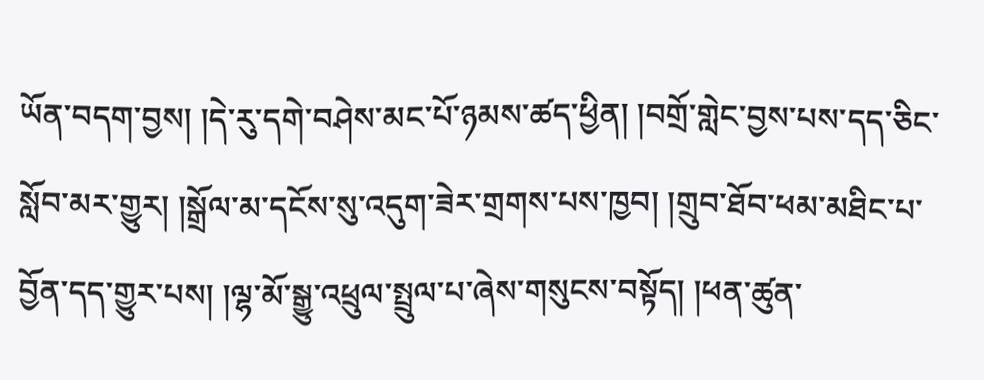ཡོན་བདག་བྱས། །དེ་རུ་དགེ་བཤེས་མང་པོ་ཉམས་ཚད་ཕྱིན། །བགྲོ་གླེང་བྱས་པས་དད་ཅིང་སློབ་མར་གྱུར། །སྒྲོལ་མ་དངོས་སུ་འདུག་ཟེར་གྲགས་པས་ཁྱབ། །གྲུབ་ཐོབ་ཕམ་མཐིང་པ་བྱོན་དད་གྱུར་པས། །ལྷ་མོ་སྒྱུ་འཕྲུལ་སྤྲུལ་པ་ཞེས་གསུངས་བསྟོད། །ཕན་ཚུན་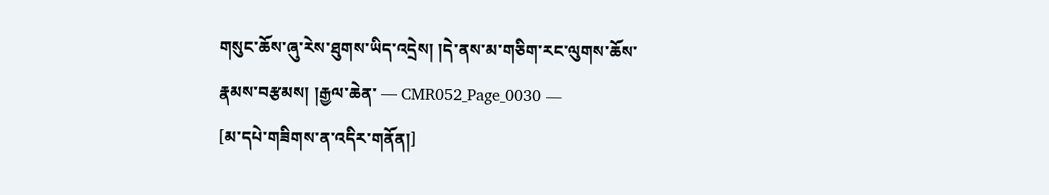གསུང་ཆོས་ཞུ་རེས་ཐུགས་ཡིད་འདྲེས། །དེ་ནས་མ་གཅིག་རང་ལུགས་ཆོས་རྣམས་བརྩམས། །རྒྱལ་ཆེན་ ― CMR052_Page_0030 ―
[མ་དཔེ་གཟིགས་ན་འདིར་གནོན།]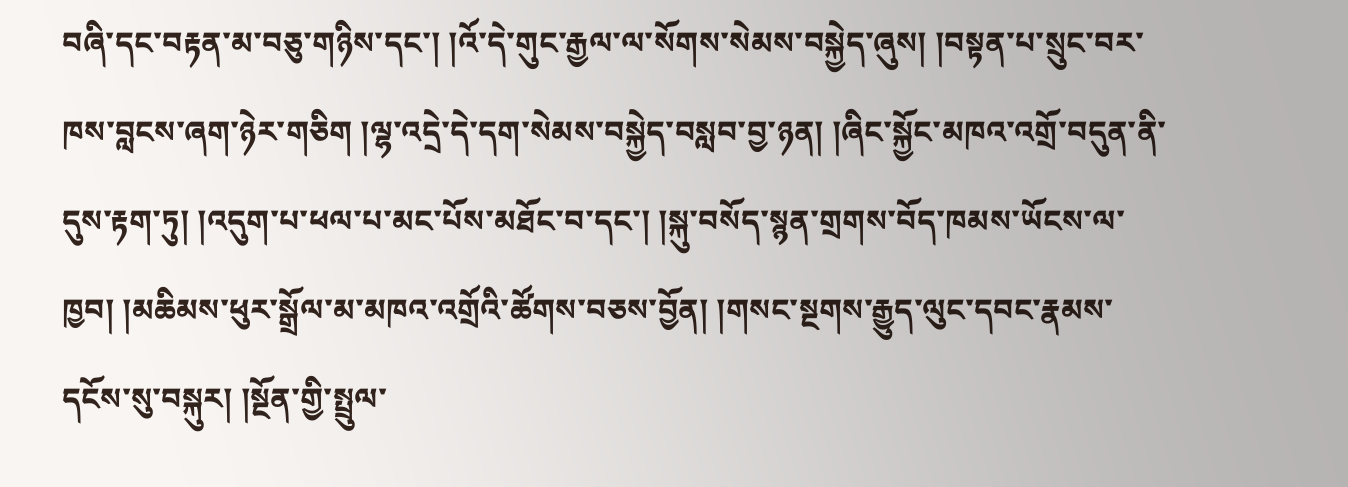བཞི་དང་བརྟན་མ་བཅུ་གཉིས་དང་། །འོ་དེ་གུང་རྒྱལ་ལ་སོགས་སེམས་བསྐྱེད་ཞུས། །བསྟན་པ་སྲུང་བར་ཁས་བླངས་ཞག་ཉེར་གཅིག །ལྷ་འདྲེ་དེ་དག་སེམས་བསྐྱེད་བསླབ་བྱ་ཉན། །ཞིང་སྐྱོང་མཁའ་འགྲོ་བདུན་ནི་དུས་རྟག་ཏུ། །འདུག་པ་ཕལ་པ་མང་པོས་མཐོང་བ་དང་། །སྐུ་བསོད་སྙན་གྲགས་བོད་ཁམས་ཡོངས་ལ་ཁྱབ། །མཆིམས་ཕུར་སྒྲོལ་མ་མཁའ་འགྲོའི་ཚོགས་བཅས་བྱོན། །གསང་སྔགས་རྒྱུད་ལུང་དབང་རྣམས་དངོས་སུ་བསྐུར། །སྔོན་གྱི་སྤྲུལ་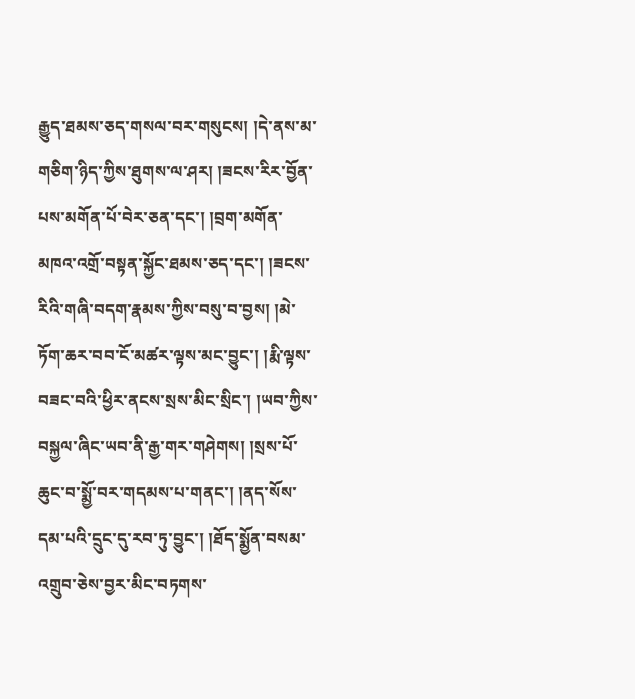རྒྱུད་ཐམས་ཅད་གསལ་བར་གསུངས། །དེ་ནས་མ་གཅིག་ཉིད་ཀྱིས་ཐུགས་ལ་ཤར། །ཟངས་རིར་བྱོན་པས་མགོན་པོ་བེར་ཅན་དང་། །བྲག་མགོན་མཁའ་འགྲོ་བསྟན་སྐྱོང་ཐམས་ཅད་དང་། །ཟངས་རིའི་གཞི་བདག་རྣམས་ཀྱིས་བསུ་བ་བྱས། །མེ་ཏོག་ཆར་བབ་ངོ་མཚར་ལྟས་མང་བྱུང་། །རྨི་ལྟས་བཟང་བའི་ཕྱིར་ནངས་སྲས་མིང་སྲིང་། །ཡབ་ཀྱིས་བསྐྱལ་ཞིང་ཡབ་ནི་རྒྱ་གར་གཤེགས། །སྲས་པོ་ཆུང་བ་སྨྱོ་བར་གདམས་པ་གནང་། །ནད་སོས་དམ་པའི་དྲུང་དུ་རབ་ཏུ་བྱུང་། །ཐོད་སྨྱོན་བསམ་འགྲུབ་ཅེས་བྱར་མིང་བཏགས་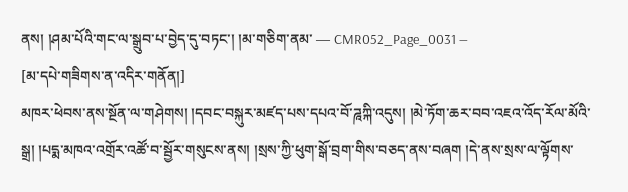ནས། །ཤམ་པོའི་གང་ལ་སྒྲུབ་པ་བྱེད་དུ་བཏང་། །མ་གཅིག་ནམ་ ― CMR052_Page_0031 ―
[མ་དཔེ་གཟིགས་ན་འདིར་གནོན།]
མཁར་ཕེབས་ནས་སྔོན་ལ་གཤེགས། །དབང་བསྐུར་མཛད་པས་དཔའ་བོ་ཌཱཀྐི་འདུས། །མེ་ཏོག་ཆར་བབ་འཇའ་འོད་རོལ་མོའི་སྒྲ། །པདྨ་མཁའ་འགྲོར་འཚོ་བ་སྦྱོར་གསུངས་ནས། །སྲས་ཀྱི་ཕུག་སྒོ་བྲག་གིས་བཅད་ནས་བཞག །དེ་ནས་སྲས་ལ་ལྟོགས་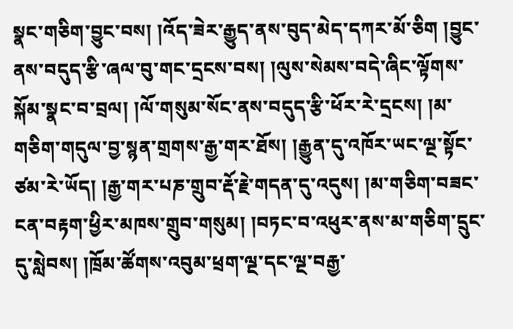སྣང་གཅིག་བྱུང་བས། །འོད་ཟེར་རྒྱུད་ནས་བུད་མེད་དཀར་མོ་ཅིག །བྱུང་ནས་བདུད་རྩི་ཞལ་བུ་གང་དྲངས་བས། །ལུས་སེམས་བདེ་ཞིང་ལྟོགས་སྐོམ་སྣང་བ་བྲལ། །ལོ་གསུམ་སོང་ནས་བདུད་རྩི་ཕོར་རེ་དྲངས། །མ་གཅིག་གདུལ་བྱ་སྙན་གྲགས་རྒྱ་གར་ཐོས། །རྒྱུན་དུ་འཁོར་ཡང་ལྔ་སྟོང་ཙམ་རེ་ཡོད། །རྒྱ་གར་པཎ་གྲུབ་རྡོ་རྗེ་གདན་དུ་འདུས། །མ་གཅིག་བཟང་ངན་བརྟག་ཕྱིར་མཁས་གྲུབ་གསུམ། །བཏང་བ་འཕུར་ནས་མ་གཅིག་དྲུང་དུ་སླེབས། །ཁྲོམ་ཚོགས་འབུམ་ཕྲག་ལྔ་དང་ལྔ་བརྒྱ་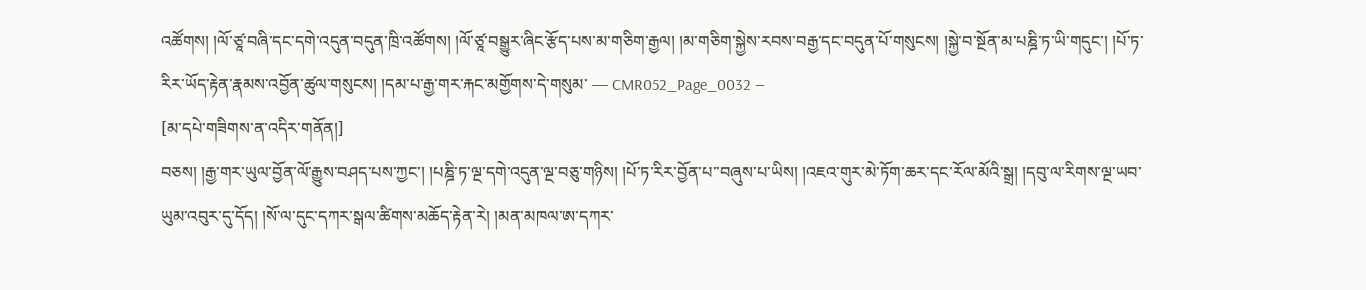འཚོགས། །ལོ་ཙཱ་བཞི་དང་དགེ་འདུན་བདུན་ཁྲི་འཚོགས། །ལོ་ཙཱ་བསྒྱུར་ཞིང་རྩོད་པས་མ་གཅིག་རྒྱལ། །མ་གཅིག་སྐྱེས་རབས་བརྒྱ་དང་བདུན་པོ་གསུངས། །སྐྱེ་བ་སྔོན་མ་པཎྜི་ཏ་ཡི་གདུང་། །པོ་ཏ་རིར་ཡོད་རྟེན་རྣམས་འབྱོན་ཚུལ་གསུངས། །དམ་པ་རྒྱ་གར་རྐང་མགྱོགས་དེ་གསུམ་ ― CMR052_Page_0032 ―
[མ་དཔེ་གཟིགས་ན་འདིར་གནོན།]
བཅས། །རྒྱ་གར་ཡུལ་བྱོན་ལོ་རྒྱུས་བཤད་པས་ཀྱང་། །པཎྜི་ཏ་ལྔ་དགེ་འདུན་ལྔ་བཅུ་གཉིས། །པོ་ཏ་རིར་བྱོན་པ་་བཞུས་པ་ཡིས། །འཇའ་གུར་མེ་ཏོག་ཆར་དང་རོལ་མོའི་སྒྲ། །དབུ་ལ་རིགས་ལྔ་ཡབ་ཡུམ་འབུར་དུ་དོད། །སོ་ལ་དུང་དཀར་སྒལ་ཚིགས་མཆོད་རྟེན་རེ། །མན་མཁལ་ཨ་དཀར་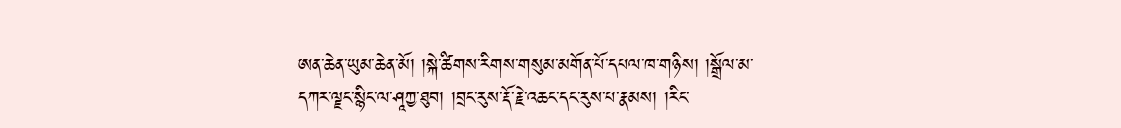ཨན་ཆེན་ཡུམ་ཆེན་མོ། །སྐེ་ཚིགས་རིགས་གསུམ་མགོན་པོ་དཔལ་ཁ་གཉིས། །སྒྲོལ་མ་དཀར་ལྗང་སྙིང་ལ་ཤཱཀྱ་ཐུབ། །བྲང་རུས་རྡོ་རྗེ་འཆང་དང་རུས་པ་རྣམས། །རིང་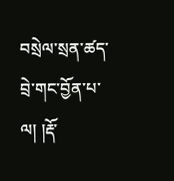བསྲེལ་སྲན་ཚད་བྲེ་གང་བྱོན་པ་ལ། །རྡོ་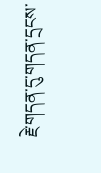རྗེ་གདན་དུ་གདན་དྲངས་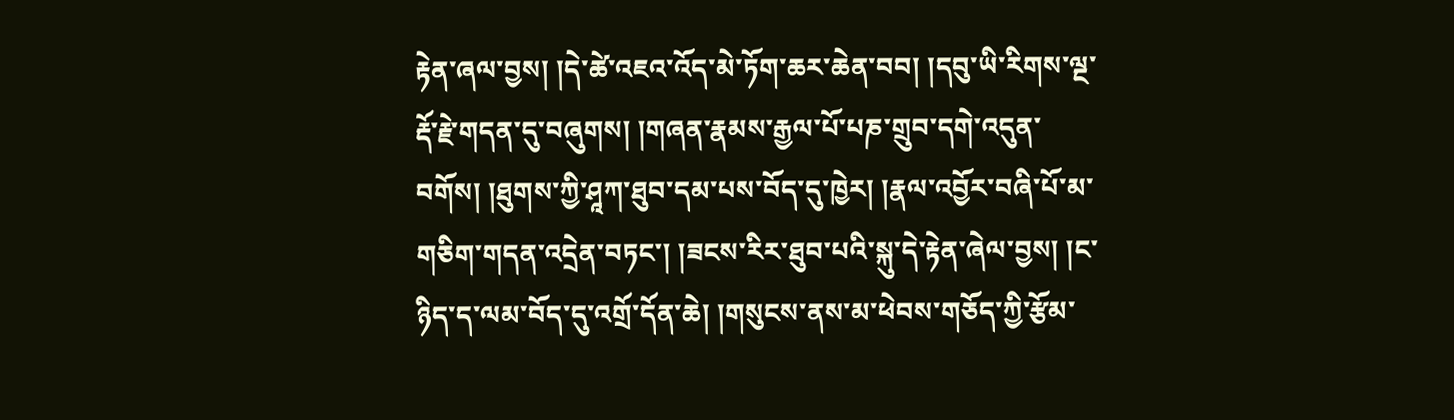རྟེན་ཞལ་བྱས། །དེ་ཚེ་འཇའ་འོད་མེ་ཏོག་ཆར་ཆེན་བབ། །དབུ་ཡི་རིགས་ལྔ་རྡོ་རྗེ་གདན་དུ་བཞུགས། །གཞན་རྣམས་རྒྱལ་པོ་པཎ་གྲུབ་དགེ་འདུན་བགོས། །ཐུགས་ཀྱི་ཤཱཀ་ཐུབ་དམ་པས་བོད་དུ་ཁྱེར། །རྣལ་འབྱོར་བཞི་པོ་མ་གཅིག་གདན་འདྲེན་བཏང་། །ཟངས་རིར་ཐུབ་པའི་སྐུ་དེ་རྟེན་ཞེལ་བྱས། །ང་ཉིད་ད་ལམ་བོད་དུ་འགྲོ་དོན་ཆེ། །གསུངས་ནས་མ་ཕེབས་གཅོད་ཀྱི་རྩོམ་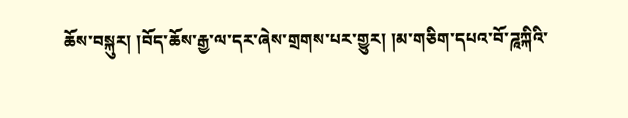ཆོས་བསྐུར། །བོད་ཆོས་རྒྱ་ལ་དར་ཞེས་གྲགས་པར་གྱུར། །མ་གཅིག་དཔའ་བོ་ཌཱཀྐིའི་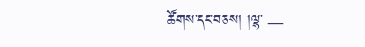ཚོགས་དང་བཅས། །ལྷ་ ―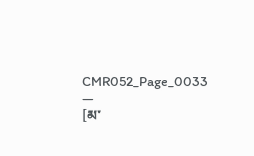CMR052_Page_0033 ―
[མ་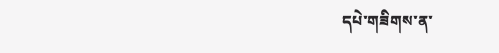དཔེ་གཟིགས་ན་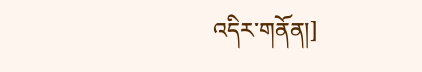འདིར་གནོན།]